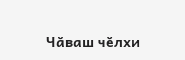Чӑваш чӗлхи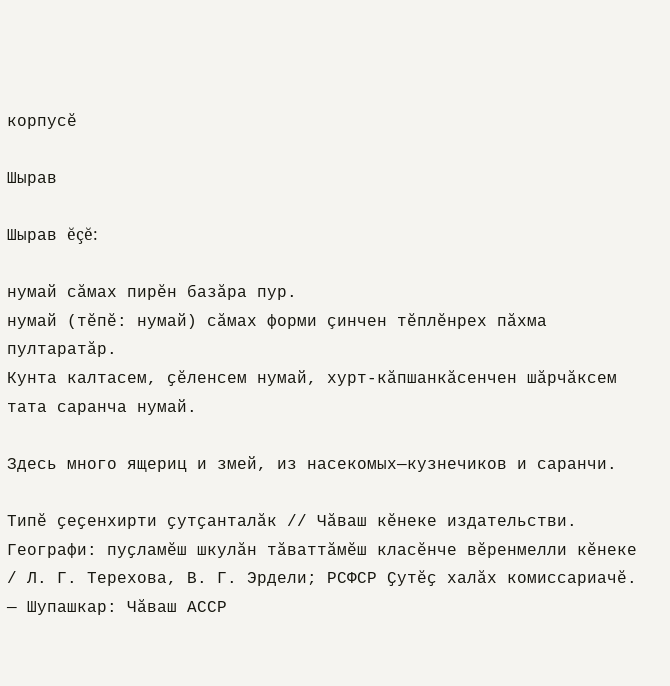корпусӗ

Шырав

Шырав ĕçĕ:

нумай сăмах пирĕн базăра пур.
нумай (тĕпĕ: нумай) сăмах форми çинчен тĕплĕнрех пăхма пултаратăр.
Кунта калтасем, ҫӗленсем нумай, хурт-кӑпшанкӑсенчен шӑрчӑксем тата саранча нумай.

Здесь много ящериц и змей, из насекомых—кузнечиков и саранчи.

Типӗ ҫеҫенхирти ҫутҫанталӑк // Чӑваш кӗнеке издательстви. Географи: пуҫламӗш шкулӑн тӑваттӑмӗш класӗнче вӗренмелли кӗнеке / Л. Г. Терехова, В. Г. Эрдели; РСФСР Ҫутӗҫ халӑх комиссариачӗ. — Шупашкар: Чӑваш АССР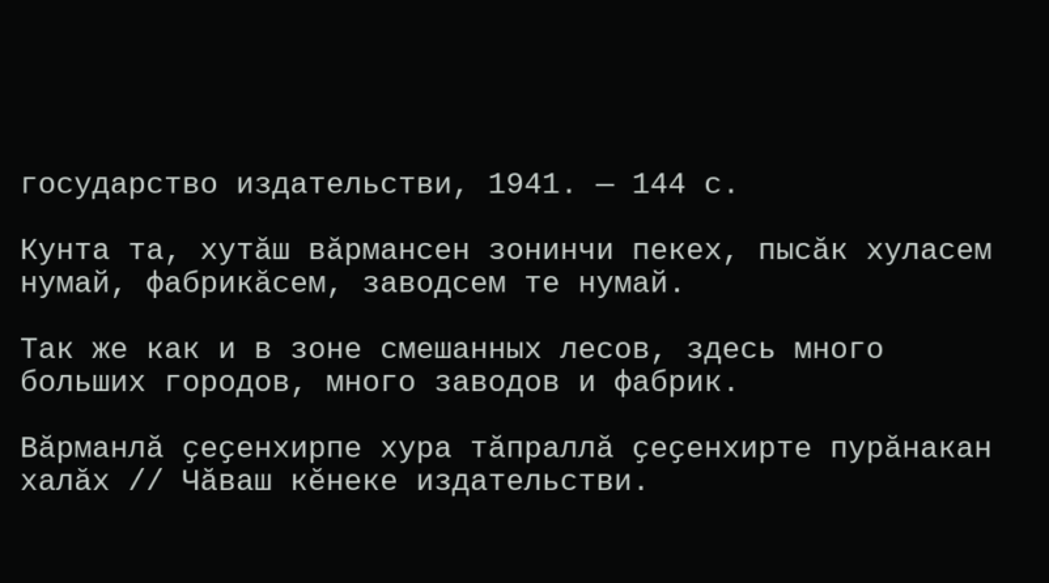государство издательстви, 1941. — 144 с.

Кунта та, хутӑш вӑрмансен зонинчи пекех, пысӑк хуласем нумай, фабрикӑсем, заводсем те нумай.

Так же как и в зоне смешанных лесов, здесь много больших городов, много заводов и фабрик.

Вӑрманлӑ ҫеҫенхирпе хура тӑпраллӑ ҫеҫенхирте пурӑнакан халӑх // Чӑваш кӗнеке издательстви.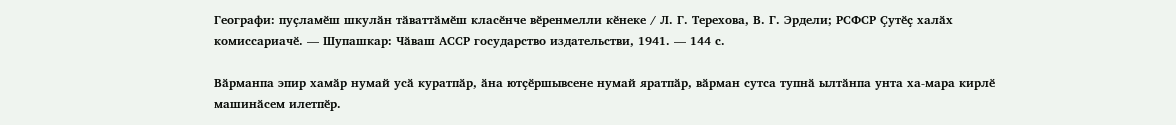Географи: пуҫламӗш шкулӑн тӑваттӑмӗш класӗнче вӗренмелли кӗнеке / Л. Г. Терехова, В. Г. Эрдели; РСФСР Ҫутӗҫ халӑх комиссариачӗ. — Шупашкар: Чӑваш АССР государство издательстви, 1941. — 144 с.

Вӑрманпа эпир хамӑр нумай усӑ куратпӑр, ӑна ютҫӗршывсене нумай яратпӑр, вӑрман сутса тупнӑ ылтӑнпа унта ха-мара кирлӗ машинӑсем илетпӗр.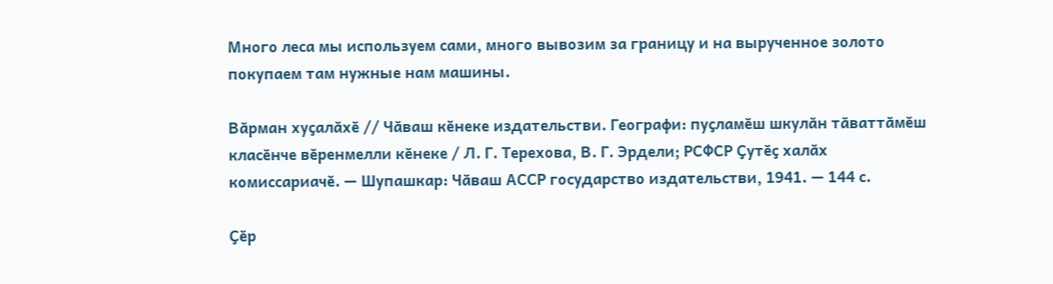Много леса мы используем сами, много вывозим за границу и на вырученное золото покупаем там нужные нам машины.

Вӑрман хуҫалӑхӗ // Чӑваш кӗнеке издательстви. Географи: пуҫламӗш шкулӑн тӑваттӑмӗш класӗнче вӗренмелли кӗнеке / Л. Г. Терехова, В. Г. Эрдели; РСФСР Ҫутӗҫ халӑх комиссариачӗ. — Шупашкар: Чӑваш АССР государство издательстви, 1941. — 144 с.

Ҫӗр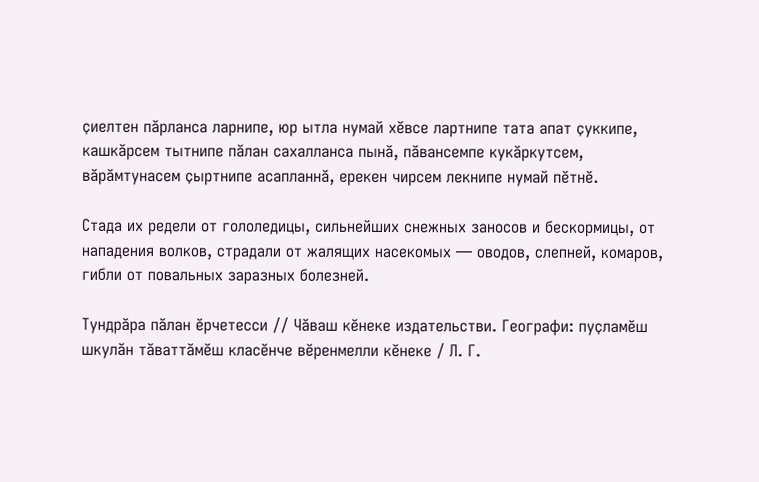ҫиелтен пӑрланса ларнипе, юр ытла нумай хӗвсе лартнипе тата апат ҫуккипе, кашкӑрсем тытнипе пӑлан сахалланса пынӑ, пӑвансемпе кукӑркутсем, вӑрӑмтунасем ҫыртнипе асапланнӑ, ерекен чирсем лекнипе нумай пӗтнӗ.

Стада их редели от гололедицы, сильнейших снежных заносов и бескормицы, от нападения волков, страдали от жалящих насекомых — оводов, слепней, комаров, гибли от повальных заразных болезней.

Тундрӑра пӑлан ӗрчетесси // Чӑваш кӗнеке издательстви. Географи: пуҫламӗш шкулӑн тӑваттӑмӗш класӗнче вӗренмелли кӗнеке / Л. Г.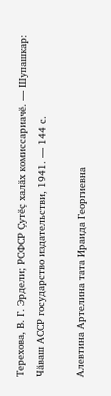Терехова, В. Г. Эрдели; РСФСР Ҫутӗҫ халӑх комиссариачӗ. — Шупашкар: Чӑваш АССР государство издательстви, 1941. — 144 с.

Алевтина Артелина тата Ираида Георгиевна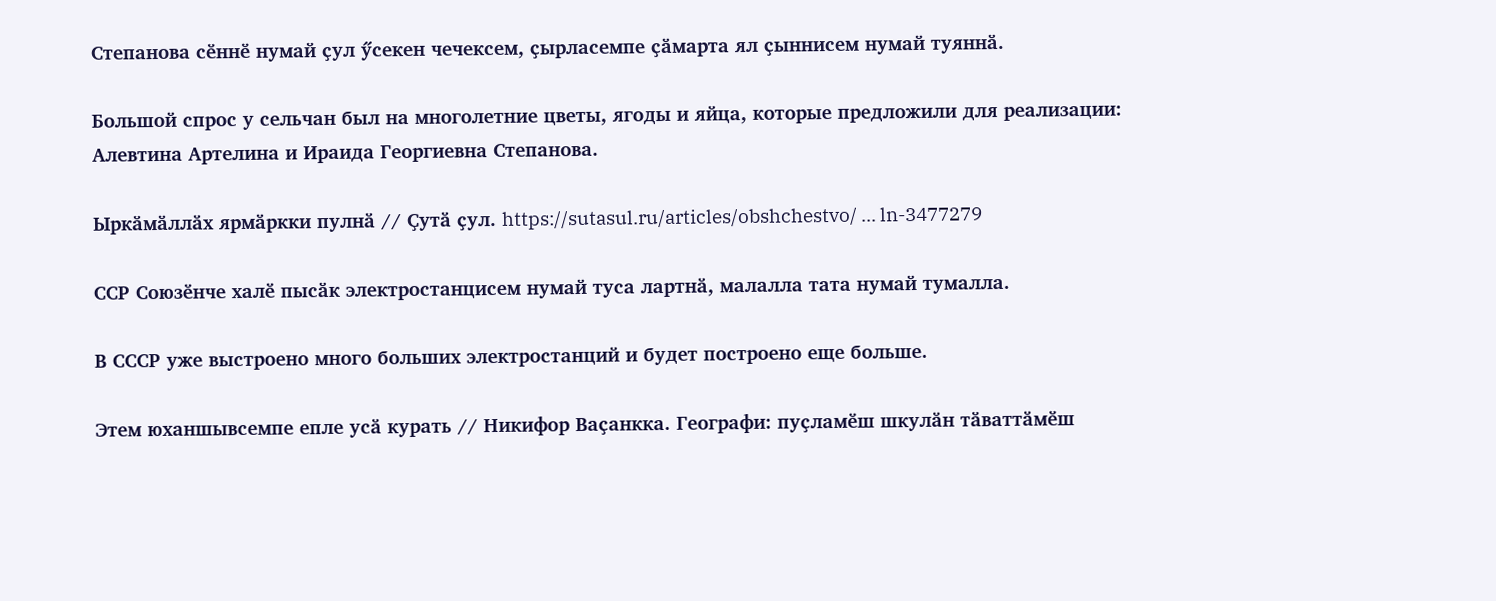Степанова сӗннӗ нумай ҫул ӳсекен чечексем, ҫырласемпе ҫӑмарта ял ҫыннисем нумай туяннӑ.

Большой спрос у сельчан был на многолетние цветы, ягоды и яйца, которые предложили для реализации: Алевтина Артелина и Ираида Георгиевна Степанова.

Ыркӑмӑллӑх ярмӑркки пулнӑ // Ҫутӑ ҫул. https://sutasul.ru/articles/obshchestvo/ ... ln-3477279

ССР Союзӗнче халӗ пысӑк электростанцисем нумай туса лартнӑ, малалла тата нумай тумалла.

В СССР уже выстроено много больших электростанций и будет построено еще больше.

Этем юханшывсемпе епле усӑ курать // Никифор Ваҫанкка. Географи: пуҫламӗш шкулӑн тӑваттӑмӗш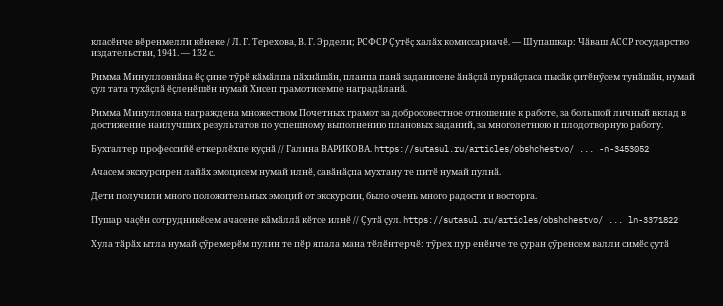класӗнче вӗренмелли кӗнеке / Л. Г. Терехова, В. Г. Эрдели; РСФСР Ҫутӗҫ халӑх комиссариачӗ. — Шупашкар: Чӑваш АССР государство издательстви, 1941. — 132 с.

Римма Минулловнӑна ӗҫ ҫине тӳрӗ кӑмӑлпа пӑхнӑшӑн, планпа панӑ заданисене ӑнӑҫлӑ пурнӑҫласа пысӑк ҫитӗнӳсем тунӑшӑн, нумай ҫул тата тухӑҫлӑ ӗҫленӗшӗн нумай Хисеп грамотисемпе наградӑланӑ.

Римма Минулловна награждена множеством Почетных грамот за добросовестное отношение к работе, за большой личный вклад в достижение наилучших результатов по успешному выполнению плановых заданий, за многолетнюю и плодотворную работу.

Бухгалтер профессийӗ еткерлӗхпе куҫнӑ // Галина ВАРИКОВА. https://sutasul.ru/articles/obshchestvo/ ... -n-3453052

Ачасем экскурсирен лайӑх эмоцисем нумай илнӗ, савӑнӑҫпа мухтану те питӗ нумай пулнӑ.

Дети получили много положительных эмоций от экскурсии, было очень много радости и восторга.

Пушар чаҫӗн сотрудникӗсем ачасене кӑмӑллӑ кӗтсе илнӗ // Ҫутӑ ҫул. https://sutasul.ru/articles/obshchestvo/ ... ln-3371822

Хула тӑрӑх ытла нумай ҫӳремерӗм пулин те пӗр япала мана тӗлӗнтерчӗ: тӳрех пур енӗнче те ҫуран ҫӳренсем валли симӗс ҫутӑ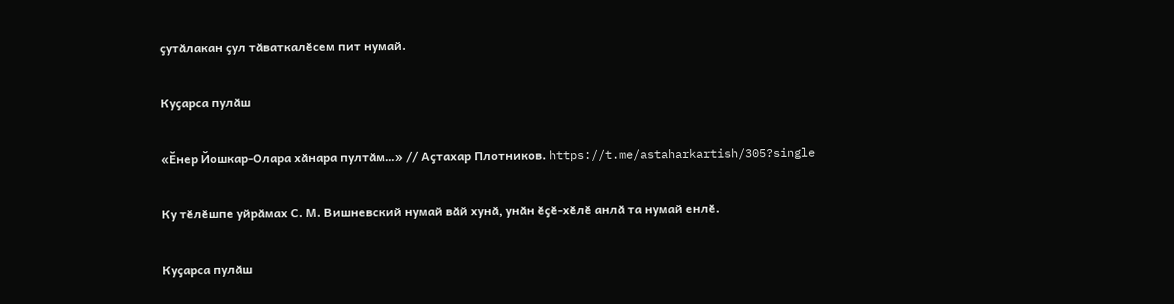ҫутӑлакан ҫул тӑваткалӗсем пит нумай.

Куҫарса пулӑш

«Ӗнер Йошкар-Олара хӑнара пултӑм…» // Аҫтахар Плотников. https://t.me/astaharkartish/305?single

Ку тӗлӗшпе уйрӑмах С. М. Вишневский нумай вӑй хунӑ, унӑн ӗҫӗ-хӗлӗ анлӑ та нумай енлӗ.

Куҫарса пулӑш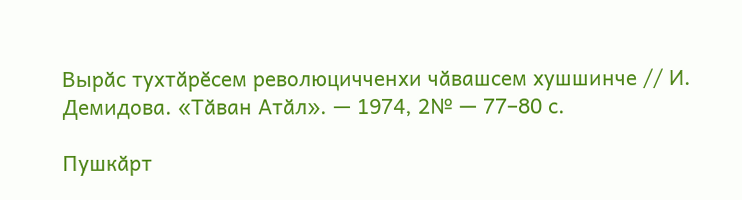Вырӑс тухтӑрӗсем революцичченхи чӑвашсем хушшинче // И. Демидова. «Тӑван Атӑл». — 1974, 2№ — 77–80 с.

Пушкӑрт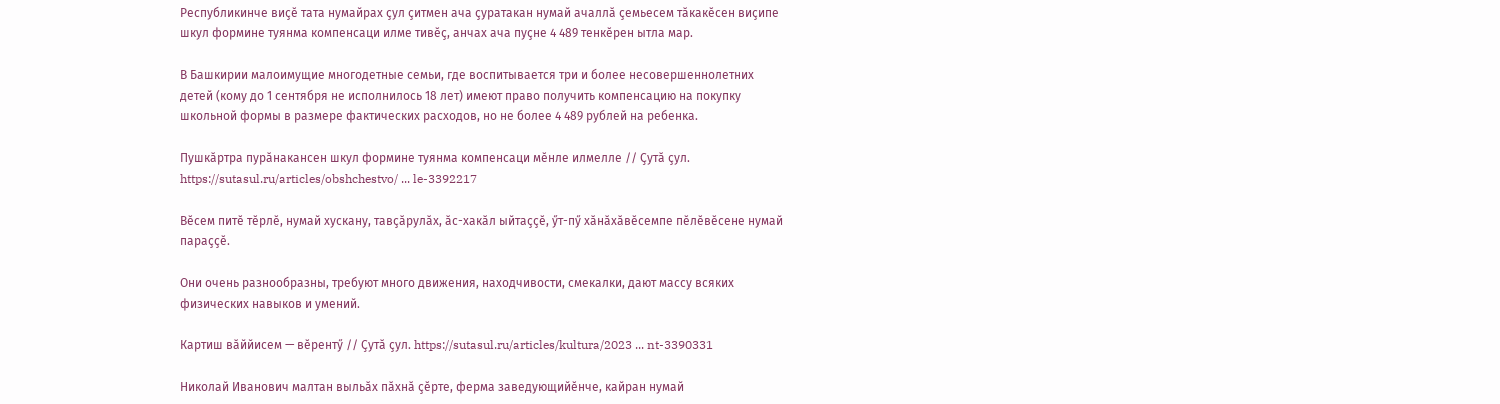Республикинче виҫӗ тата нумайрах ҫул ҫитмен ача ҫуратакан нумай ачаллӑ ҫемьесем тӑкакӗсен виҫипе шкул формине туянма компенсаци илме тивӗҫ, анчах ача пуҫне 4 489 тенкӗрен ытла мар.

В Башкирии малоимущие многодетные семьи, где воспитывается три и более несовершеннолетних детей (кому до 1 сентября не исполнилось 18 лет) имеют право получить компенсацию на покупку школьной формы в размере фактических расходов, но не более 4 489 рублей на ребенка.

Пушкӑртра пурӑнакансен шкул формине туянма компенсаци мӗнле илмелле // Ҫутӑ ҫул. https://sutasul.ru/articles/obshchestvo/ ... le-3392217

Вӗсем питӗ тӗрлӗ, нумай хускану, тавҫӑрулӑх, ӑс-хакӑл ыйтаҫҫӗ, ӳт-пӳ хӑнӑхӑвӗсемпе пӗлӗвӗсене нумай параҫҫӗ.

Они очень разнообразны, требуют много движения, находчивости, смекалки, дают массу всяких физических навыков и умений.

Картиш вӑййисем — вӗрентӳ // Ҫутӑ ҫул. https://sutasul.ru/articles/kultura/2023 ... nt-3390331

Николай Иванович малтан выльӑх пӑхнӑ ҫӗрте, ферма заведующийӗнче, кайран нумай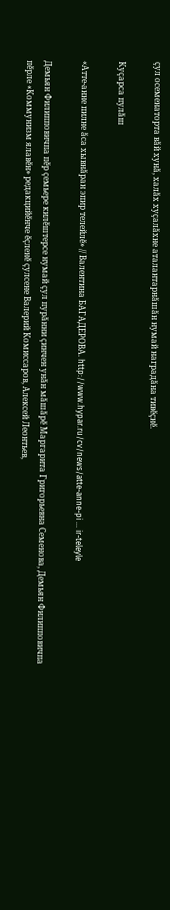ҫул осеменаторта вӑй хунӑ, халӑх хуҫалӑхне аталантарнӑшӑн нумай наградӑна тивӗҫнӗ.

Куҫарса пулӑш

«Атте-анне пилне ӑса хывнӑран эпир телейлӗ» // Валентина БАГАДЕРОВА. http://www.hypar.ru/cv/news/atte-anne-pi ... ir-teleyle

Демьян Филипповичпа пӗр ҫемьере килӗштерсе нумай ҫул пурӑнни ҫинчен унӑн мӑшӑрӗ Маргарита Григорьевна Семенова, Демьян Филипповичпа пӗрле «Коммунизм ялавӗн» редакцийӗнче ӗҫленӗ ҫулсене Валерий Комиссаров, Алексей Леонтьев,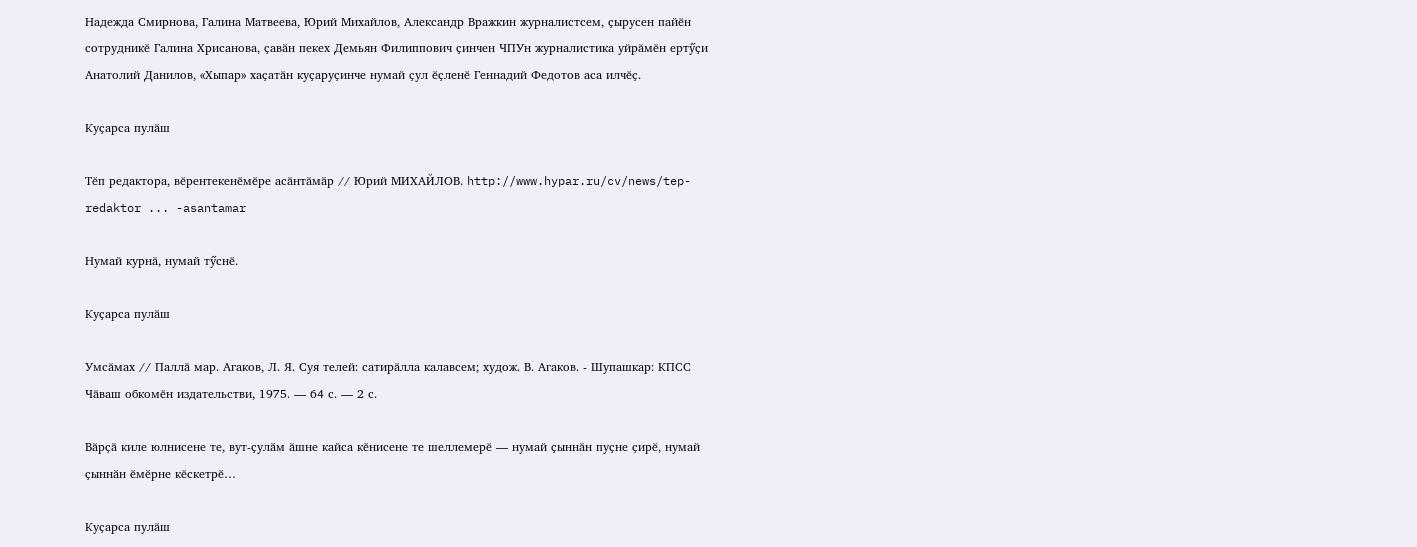Надежда Смирнова, Галина Матвеева, Юрий Михайлов, Александр Вражкин журналистсем, ҫырусен пайӗн сотрудникӗ Галина Хрисанова, ҫавӑн пекех Демьян Филиппович ҫинчен ЧПУн журналистика уйрӑмӗн ертӳҫи Анатолий Данилов, «Хыпар» хаҫатӑн куҫаруҫинче нумай ҫул ӗҫленӗ Геннадий Федотов аса илчӗҫ.

Куҫарса пулӑш

Тӗп редактора, вӗрентекенӗмӗре асӑнтӑмӑр // Юрий МИХАЙЛОВ. http://www.hypar.ru/cv/news/tep-redaktor ... -asantamar

Нумай курнӑ, нумай тӳснӗ.

Куҫарса пулӑш

Умсӑмах // Паллӑ мар. Агаков, Л. Я. Суя телей: сатирӑлла калавсем; худож. В. Агаков. - Шупашкар: КПСС Чӑваш обкомӗн издательстви, 1975. — 64 с. — 2 с.

Вӑрҫӑ киле юлнисене те, вут-ҫулӑм ӑшне кайса кӗнисене те шеллемерӗ — нумай ҫыннӑн пуҫне ҫирӗ, нумай ҫыннӑн ӗмӗрне кӗскетрӗ…

Куҫарса пулӑш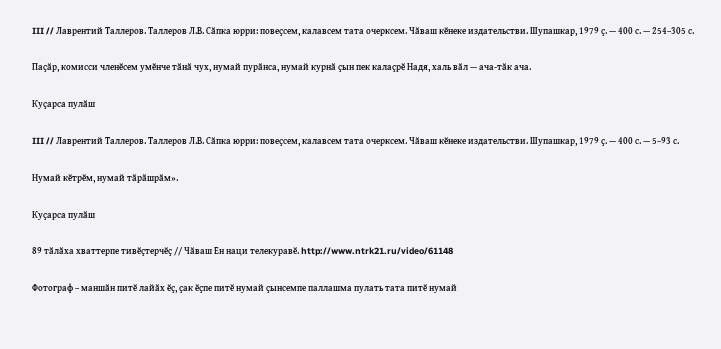III // Лаврентий Таллеров. Таллеров Л.В. Сӑпка юрри: повеҫсем, калавсем тата очерксем. Чӑваш кӗнеке издательстви. Шупашкар, 1979 ҫ. — 400 с. — 254–305 с.

Паҫӑр, комисси членӗсем умӗнче тӑнӑ чух, нумай пурӑнса, нумай курнӑ ҫын пек калаҫрӗ Надя, халь вӑл — ача-тӑк ача.

Куҫарса пулӑш

III // Лаврентий Таллеров. Таллеров Л.В. Сӑпка юрри: повеҫсем, калавсем тата очерксем. Чӑваш кӗнеке издательстви. Шупашкар, 1979 ҫ. — 400 с. — 5–93 с.

Нумай кӗтрӗм, нумай тӑрӑшрӑм».

Куҫарса пулӑш

89 тӑлӑха хваттерпе тивӗҫтерчӗҫ // Чӑваш Ен наци телекуравӗ. http://www.ntrk21.ru/video/61148

Фотограф – маншӑн питӗ лайӑх ӗҫ, ҫак ӗҫпе питӗ нумай ҫынсемпе паллашма пулать тата питӗ нумай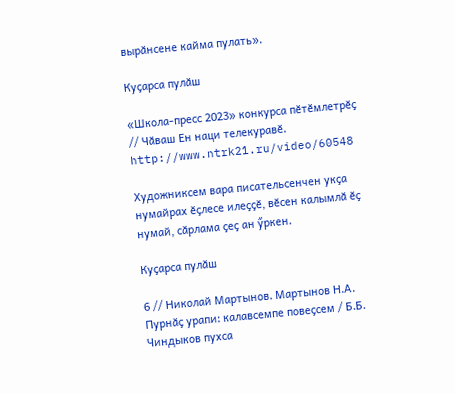вырӑнсене кайма пулать».

Куҫарса пулӑш

«Школа-пресс 2023» конкурса пӗтӗмлетрӗҫ // Чӑваш Ен наци телекуравӗ. http://www.ntrk21.ru/video/60548

Художниксем вара писательсенчен укҫа нумайрах ӗҫлесе илеҫҫӗ, вӗсен калымлӑ ӗҫ нумай, сӑрлама ҫеҫ ан ӳркен.

Куҫарса пулӑш

6 // Николай Мартынов. Мартынов Н.А. Пурнӑҫ урапи: калавсемпе повеҫсем / Б.Б. Чиндыков пухса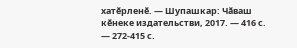хатӗрленӗ. — Шупашкар: Чӑваш кӗнеке издательстви, 2017. — 416 с. — 272-415 с.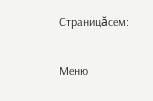Страницăсем:

Меню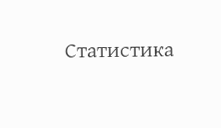Статистика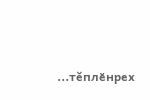...тĕплӗнрех